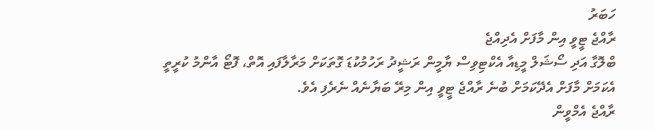ހަބަރު
ރާއްޖެ ޓީވީ އިން މާފަށް އެދިއްޖެ
ބްލޮގާ އަދި ސޯޝަލް މީޑިއާ އެކްޓިވިސް ޔާމީން ރަޝީދު ރަހުމުކުޑަ ގޮތަކަށް މަރާލާފައި އޮތް، ފޮޓޯ އާންމު ކުރީތީ އެކަމަށް މާފަށް އެދޭކަމަށް ބުނެ ރާއްޖެ ޓީވީ އިން މިރޭ ބަޔާނެއް ނެރެފި އެވެ.
ރާއްޖެ އެމްވީން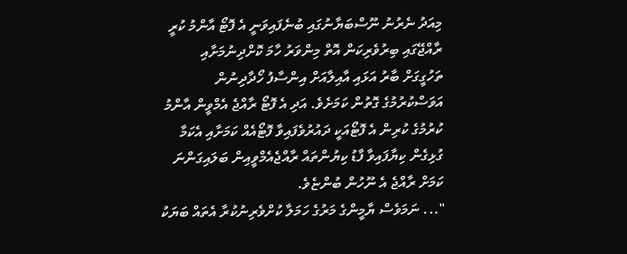މިއަދު ނެރުނު ނޫސްބަޔާނުގައި ބުނެފައިވަނީ އެ ފޮޓޯ އާންމު ކުރީ ރާއްޖޭގައި ބިރުވެރިކަން އޮތް މިންވަރު ހާމަ ކޮށްދިނުމަށާއި ތަހުގީގަށް ބާރު އަޅައި އާއިލާއަށް އިންސާފު ހޯދާދިނުން އަވަސްކުރުމުގެ ގޮތުން ކަމަށެވެ. އަދި އެ ފޮޓޯ ރާއްޖެ އެމްވީން އާންމު ކުރުމުގެ ކުރިން އެ ފޮޓޯއަކީ ދައުރުވެފައިވާ ފޮޓޯއެއް ކަމަށާއި އެކަމާ ގުޅިގެން ކިޔާފައިވާ ފާޑު ކިޔުންތައް ރާއްޖެއެމްވީއިން ބަލައިގަންނަ ކަމަށް ރާއްޖެ އެ ނޫހުން ބުންޏެވެ.
"... ނަމަވެސް ޔާމީންގެ މަރުގެ ހަމަލާ ކުށްވެރިނުކުރާ އެތައް ބަޔަކު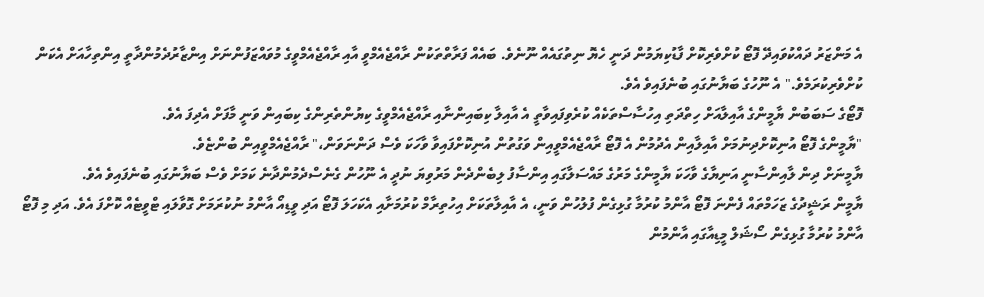އެ މަންޒަރު ދައްކުވައިދޭ ފޮޓޯ ކުށްވެރިކޮށް ފާޑުކިޔަމުން ދަނީ ހެޔޮ ނިތުގައެއް ނޫނެވެ. ބައެއް ފަރާތްތަކުން ރާއްޖެއެމްވީ އާއި ރާއްޖެއެމްވީގެ މުވައްޒަފުންނަށް އިންޒާރުދެމުންދާތީ އިންތިހާއަށް އެކަން ކުށްވެރިކުރަމެވެ." އެ ނޫހުގެ ބަޔާނުގައި ބުނެފައިވެ އެވެ.
ފޮޓޯގެ ސަބަބުން ޔާމީންގެ އާއިލާއަށް ހިތްދަތި އިހުސާސްތަކެއް ކުރެވިފައިވާތީ އެ އާއިލާ ކިބައިންނާއި ރާއްޖެއެމްވީގެ ކިޔުންތެރިންގެ ކިބައިން ވަނީ މާފަށް އެދިފަ އެވެ.
"ޔާމީންގެ ފޮޓޯ އުނިކޮށްދިނުމަށް އާއިލާއިން އެދުމުން އެ ފޮޓޯ ރާއްޖެއެމްވީއިން ވަގުތުން އުނިކޮށްފައިވާ ވާހަކަ ވެސް ދަންނަވަން،" ރާއްޖެއެމްވީއިން ބުންޏެވެ.
ޔާމީނަށް ދިން ލާއިންސާނީ އަނިޔާގެ ވާހަކަ ޔާމީންގެ މަރުގެ މައްސަލާގައި އިންސާފު ލިބެންދެން މަރުވިޔަ ނުދީ އެ ނޫހުން ގެނެސްދެމުންދާނެ ކަމަށް ވެސް ބަޔާނުގައި ބުނެފައިވެ އެވެ.
ޔާމީން ރަޝީދުގެ ޒަހަމްތައް ފެންނަ ފޮޓޯ އާންމު ކުރުމާ ގުޅިގެން ފުލުހުން ވަނީ، އެ އާއިލާތަކަށް އިހުތިރާމް ކުރުމަށާއި އެކަހަލަ ފޮޓޯ އަދި ވީޑިއޯ އާންމު ނުކުރަމަށް ގޮވާލައި ޓްވީޓެއް ކޮށްފަ އެވެ. އަދި މި ފޮޓޯ އާންމު ކުރުމާ ގުޅިގެން ސޯޝަލް މީޑިއާގައި އާންމުން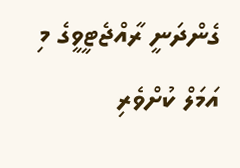ގެންދަނީ ރާއްޖެޓީވީގެ މި އަމަލް ކުށްވެރި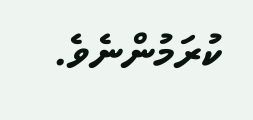ކުރަމުންނެވެ.